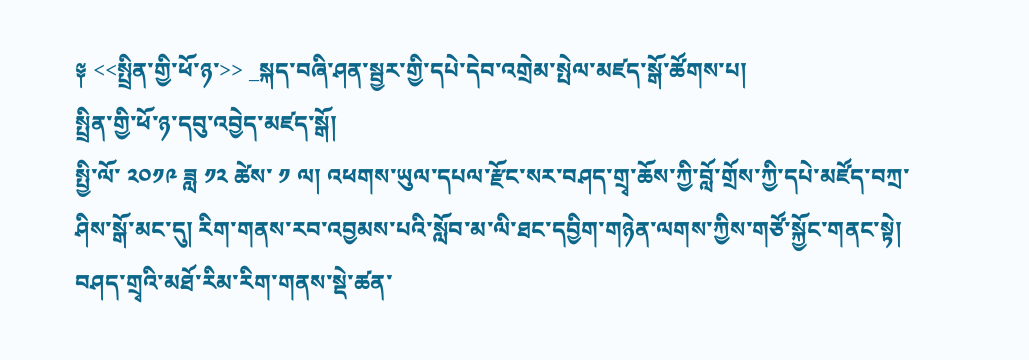༈ <<སྤྲིན་གྱི་ཕོ་ཉ་>> _སྐད་བཞི་ཤན་སྦྱར་གྱི་དཔེ་དེབ་འགྲེམ་སྤེལ་མཛད་སྒོ་ཚོགས་པ།
སྤྲིན་གྱི་ཕོ་ཉ་དབུ་འབྱེད་མཛད་སྒོ།
སྤྱི་ལོ་ ༢༠༡༩ ཟླ ༡༢ ཚེས་ ༡ ལ། འཕགས་ཡུལ་དཔལ་རྫོང་སར་བཤད་གྲྭ་ཆོས་ཀྱི་བློ་གྲོས་ཀྱི་དཔེ་མཛོད་བཀྲ་ཤིས་སྒོ་མང་དུ། རིག་གནས་རབ་འབྱམས་པའི་སློབ་མ་ལི་ཐང་དབྱིག་གཉེན་ལགས་ཀྱིས་གཙོ་སྐྱོང་གནང་སྟེ། བཤད་གྲྭའི་མཐོ་རིམ་རིག་གནས་སྡེ་ཚན་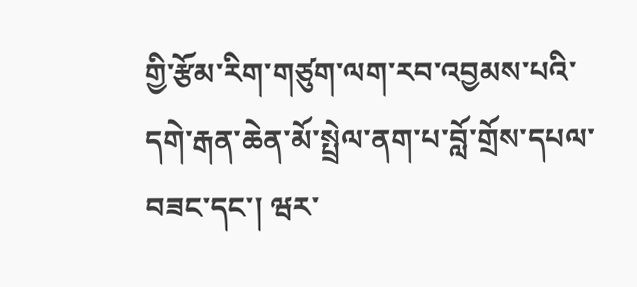གྱི་རྩོམ་རིག་གཙུག་ལག་རབ་འབྱམས་པའི་དགེ་རྒན་ཆེན་མོ་སྤྲེལ་ནག་པ་བློ་གྲོས་དཔལ་བཟང་དང་། ཝར་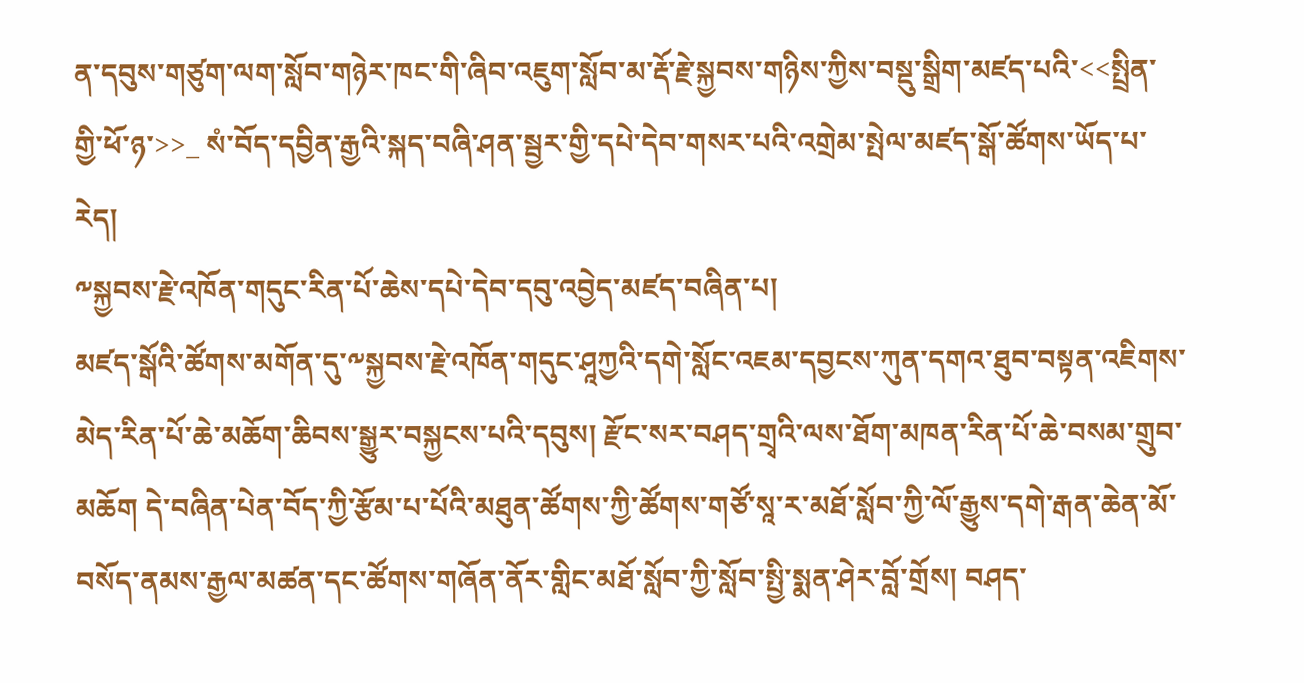ན་དབུས་གཙུག་ལག་སློབ་གཉེར་ཁང་གི་ཞིབ་འཇུག་སློབ་མ་རྡོ་རྗེ་སྐྱབས་གཉིས་ཀྱིས་བསྡུ་སྒྲིག་མཛད་པའི་<<སྤྲིན་གྱི་ཕོ་ཉ་>>_ སཾ་བོད་དབྱིན་རྒྱའི་སྐད་བཞི་ཤན་སྦྱར་གྱི་དཔེ་དེབ་གསར་པའི་འགྲེམ་སྤེལ་མཛད་སྒོ་ཚོགས་ཡོད་པ་རེད།
༸སྐྱབས་རྗེ་འཁོན་གདུང་རིན་པོ་ཆེས་དཔེ་དེབ་དབུ་འབྱེད་མཛད་བཞིན་པ།
མཛད་སྒོའི་ཚོགས་མགོན་དུ་༸སྐྱབས་རྗེ་འཁོན་གདུང་ཤཱཀྱའི་དགེ་སློང་འཇམ་དབྱངས་ཀུན་དགའ་ཐུབ་བསྟན་འཇིགས་མེད་རིན་པོ་ཆེ་མཆོག་ཆིབས་སྒྱུར་བསྐྱངས་པའི་དབུས། རྫོང་སར་བཤད་གྲྭའི་ལས་ཐོག་མཁན་རིན་པོ་ཆེ་བསམ་གྲུབ་མཆོག དེ་བཞིན་པེན་བོད་ཀྱི་རྩོམ་པ་པོའི་མཐུན་ཚོགས་ཀྱི་ཚོགས་གཙོ་སཱ་ར་མཐོ་སློབ་ཀྱི་ལོ་རྒྱུས་དགེ་རྒན་ཆེན་མོ་བསོད་ནམས་རྒྱལ་མཚན་དང་ཚོགས་གཞོན་ནོར་གླིང་མཐོ་སློབ་ཀྱི་སློབ་སྤྱི་སྨན་ཤེར་བློ་གྲོས། བཤད་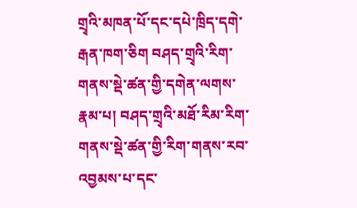གྲྭའི་མཁན་པོ་དང་དཔེ་ཁྲིད་དགེ་རྒན་ཁག་ཅིག བཤད་གྲྭའི་རིག་གནས་སྡེ་ཚན་གྱི་དགེན་ལགས་རྣམ་པ། བཤད་གྲྭའི་མཐོ་རིམ་རིག་གནས་སྡེ་ཚན་གྱི་རིག་གནས་རབ་འབྱམས་པ་དང་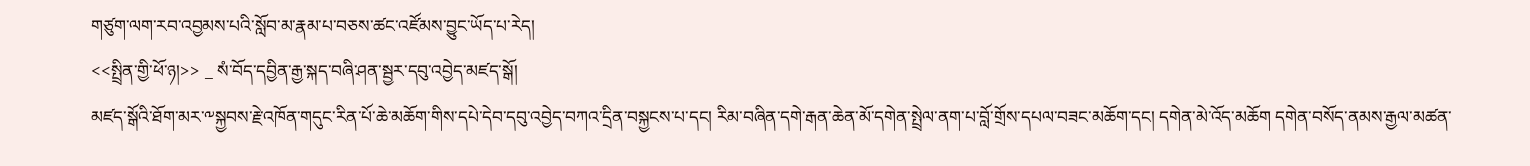གཙུག་ལག་རབ་འབྱམས་པའི་སློབ་མ་རྣམ་པ་བཅས་ཚང་འཛོམས་བྱུང་ཡོད་པ་རེད།
<<སྤྲིན་གྱི་ཕོ་ཉ།>> _ སཾ་བོད་དབྱིན་རྒྱ་སྐད་བཞི་ཤན་སྦྱར་དབུ་འབྱེད་མཛད་སྒོ།
མཛད་སྒོའི་ཐོག་མར་༸སྐྱབས་རྗེ་འཁོན་གདུང་རིན་པོ་ཆེ་མཆོག་གིས་དཔེ་དེབ་དབུ་འབྱེད་བཀའ་དྲིན་བསྐྱངས་པ་དང། རིམ་བཞིན་དགེ་རྒན་ཆེན་མོ་དགེན་སྤྲེལ་ནག་པ་བློ་གྲོས་དཔལ་བཟང་མཆོག་དང། དགེན་མེ་འོད་མཆོག དགེན་བསོད་ནམས་རྒྱལ་མཚན་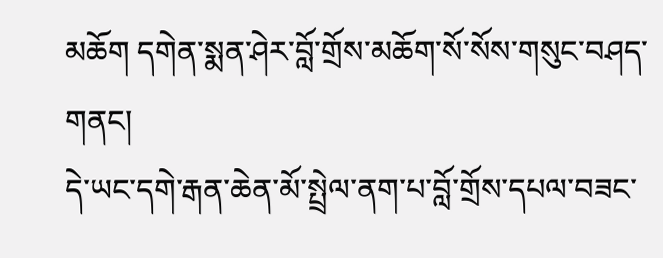མཆོག དགེན་སྨན་ཤེར་བློ་གྲོས་མཆོག་སོ་སོས་གསུང་བཤད་གནང།
དེ་ཡང་དགེ་རྒན་ཆེན་མོ་སྤྲེལ་ནག་པ་བློ་གྲོས་དཔལ་བཟང་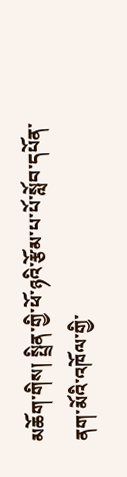མཆོག་གིས། སྤྲིན་གྱི་ཕོ་ཉའི་རྩོམ་པ་པོ་སློབ་དཔོན་ནག་མོའི་འཁོལ་གྱི་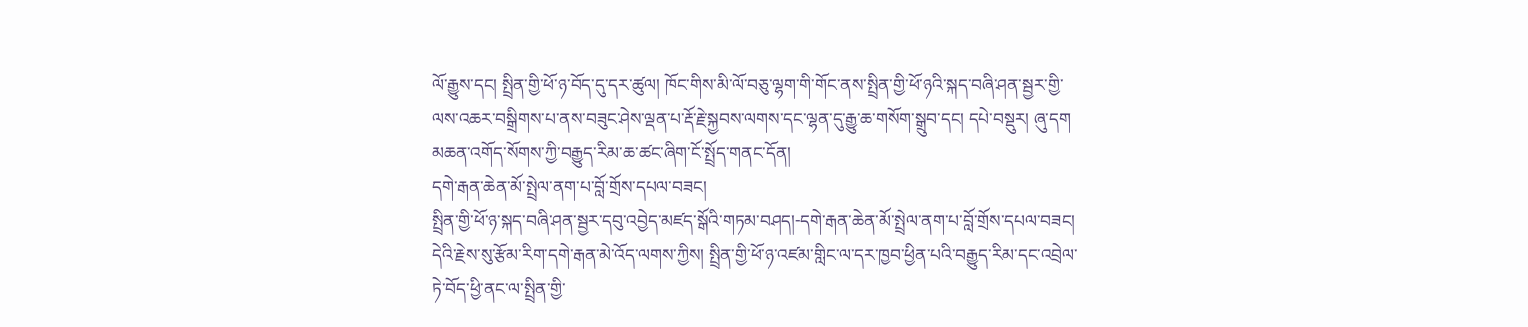ལོ་རྒྱུས་དང། སྤྲིན་གྱི་ཕོ་ཉ་བོད་དུ་དར་ཚུལ། ཁོང་གིས་མི་ལོ་བཅུ་ལྷག་གི་གོང་ནས་སྤྲིན་གྱི་ཕོ་ཉའི་སྐད་བཞི་ཤན་སྦྱར་གྱི་ལས་འཆར་བསྒྲིགས་པ་ནས་བཟུང་ཤེས་ལྡན་པ་རྡོ་རྗེ་སྐྱབས་ལགས་དང་ལྷན་དུ་རྒྱུ་ཆ་གསོག་སྒྲུབ་དང། དཔེ་བསྡུར། ཞུ་དག མཆན་འགོད་སོགས་ཀྱི་བརྒྱུད་རིམ་ཆ་ཚང་ཞིག་ངོ་སྤྲོད་གནང་དོན།
དགེ་རྒན་ཆེན་མོ་སྤྲེལ་ནག་པ་བློ་གྲོས་དཔལ་བཟང།
སྤྲིན་གྱི་ཕོ་ཉ་སྐད་བཞི་ཤན་སྦྱར་དབུ་འབྱེད་མཛད་སྒོའི་གཏམ་བཤད།-དགེ་རྒན་ཆེན་མོ་སྤྲེལ་ནག་པ་བློ་གྲོས་དཔལ་བཟང།
དེའི་རྗེས་སུ་རྩོམ་རིག་དགེ་རྒན་མེ་འོད་ལགས་ཀྱིས། སྤྲིན་གྱི་ཕོ་ཉ་འཛམ་གླིང་ལ་དར་ཁྱབ་ཕྱིན་པའི་བརྒྱུད་རིམ་དང་འབྲེལ་ཏེ་བོད་ཕྱི་ནང་ལ་སྤྲིན་གྱི་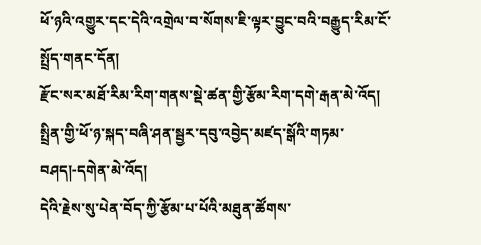ཕོ་ཉའི་འགྱུར་དང་དེའི་འགྲེལ་བ་སོགས་ཇི་ལྟར་བྱུང་བའི་བརྒྱུད་རིམ་ངོ་སྤྲོད་གནང་དོན།
རྫོང་སར་མཐོ་རིམ་རིག་གནས་སྡེ་ཚན་གྱི་རྩོམ་རིག་དགེ་རྒན་མེ་འོད།
སྤྲིན་གྱི་ཕོ་ཉ་སྐད་བཞི་ཤན་སྦྱར་དབུ་འབྱེད་མཛད་སྒོའི་གཏམ་བཤད།-དགེན་མེ་འོད།
དེའི་རྗེས་སུ་པེན་བོད་ཀྱི་རྩོམ་པ་པོའི་མཐུན་ཚོགས་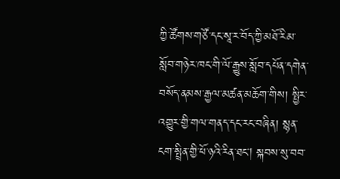ཀྱི་ཚོགས་གཙོ་དང་སཱ་ར་བོད་ཀྱི་མཐོ་རིམ་སློབ་གཉེར་ཁང་གི་ལོ་རྒྱུས་སློབ་དཔོན་དགེན་བསོད་ནམས་རྒྱལ་མཚན་མཆོག་གིས། སྤྱིར་འགྱུར་གྱི་གལ་གནད་དང་རང་བཞིན། སྙན་ངག་སྤྲིན་གྱི་ཕོ་ཉའི་རིན་ཐང། སྐབས་སུ་བབ་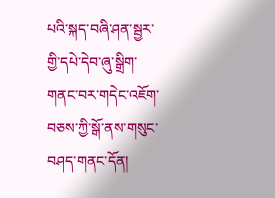པའི་སྐད་བཞི་ཤན་སྦྱར་གྱི་དཔེ་དེབ་ཞུ་སྒྲིག་གནང་བར་གདེང་འཇོག་བཅས་ཀྱི་སྒོ་ནས་གསུང་བཤད་གནང་དོན།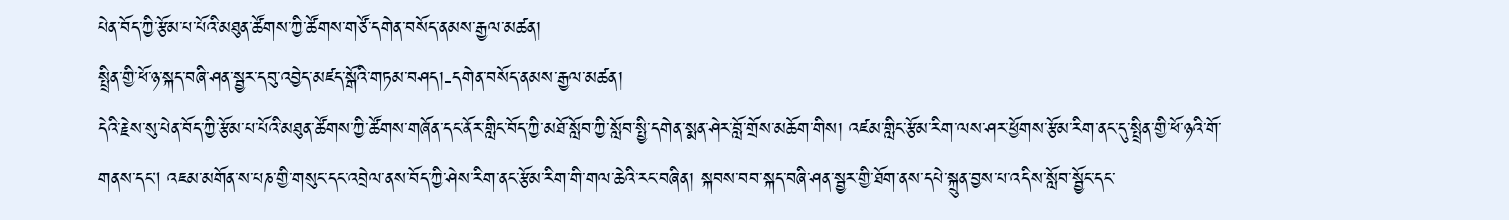པེན་བོད་ཀྱི་རྩོམ་པ་པོའི་མཐུན་ཚོགས་ཀྱི་ཚོགས་གཙོ་དགེན་བསོད་ནམས་རྒྱལ་མཚན།
སྤྲིན་གྱི་ཕོ་ཉ་སྐད་བཞི་ཤན་སྦྱར་དབུ་འབྱེད་མཛད་སྒོའི་གཏམ་བཤད།-དགེན་བསོད་ནམས་རྒྱལ་མཚན།
དེའི་རྗེས་སུ་པེན་བོད་ཀྱི་རྩོམ་པ་པོའི་མཐུན་ཚོགས་ཀྱི་ཚོགས་གཞོན་དང་ནོར་གླིང་བོད་ཀྱི་མཐོ་སློབ་ཀྱི་སློབ་སྤྱི་དགེན་སྨན་ཤེར་བློ་གྲོས་མཆོག་གིས། འཛམ་གླིང་རྩོམ་རིག་ལས་ཤར་ཕྱོགས་རྩོམ་རིག་ནང་དུ་སྤྲིན་གྱི་ཕོ་ཉའི་གོ་གནས་དང། འཇམ་མགོན་ས་པཎ་གྱི་གསུང་དང་འབྲེལ་ནས་བོད་ཀྱི་ཤེས་རིག་ནང་རྩོམ་རིག་གི་གལ་ཆེའི་རང་བཞིན། སྐབས་བབ་སྐད་བཞི་ཤན་སྦྱར་གྱི་ཐོག་ནས་དཔེ་སྐྲུན་བྱས་པ་འདིས་སློབ་སྦྱོང་དང་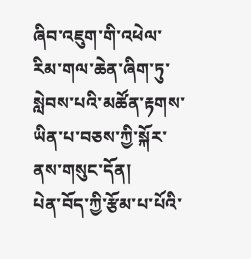ཞིབ་འཇུག་གི་འཕེལ་རིམ་གལ་ཆེན་ཞིག་ཏུ་སླེབས་པའི་མཚོན་རྟགས་ཡིན་པ་བཅས་ཀྱི་སྐོར་ནས་གསུང་དོན།
པེན་བོད་ཀྱི་རྩོམ་པ་པོའི་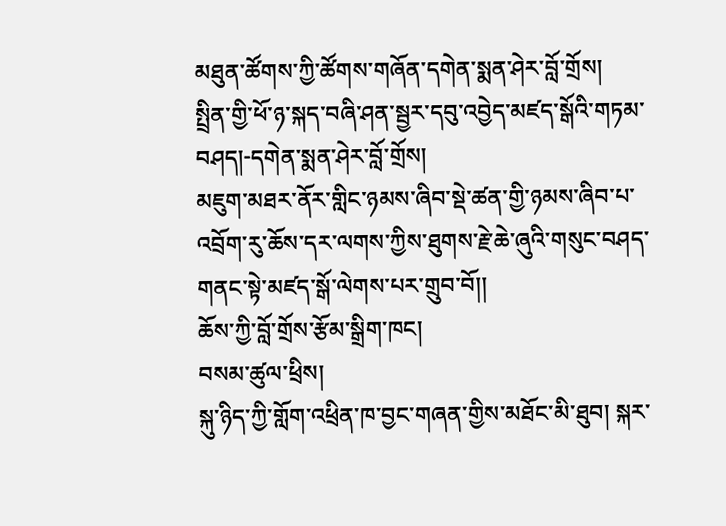མཐུན་ཚོགས་ཀྱི་ཚོགས་གཞོན་དགེན་སྨན་ཤེར་བློ་གྲོས།
སྤྲིན་གྱི་ཕོ་ཉ་སྐད་བཞི་ཤན་སྦྱར་དབུ་འབྱེད་མཛད་སྒོའི་གཏམ་བཤད།-དགེན་སྨན་ཤེར་བློ་གྲོས།
མཇུག་མཐར་ནོར་གླིང་ཉམས་ཞིབ་སྡེ་ཚན་གྱི་ཉམས་ཞིབ་པ་འབྲོག་རུ་ཆོས་དར་ལགས་ཀྱིས་ཐུགས་རྗེ་ཆེ་ཞུའི་གསུང་བཤད་གནང་སྟེ་མཛད་སྒོ་ལེགས་པར་གྲུབ་བོ།།
ཆོས་ཀྱི་བློ་གྲོས་རྩོམ་སྒྲིག་ཁང།
བསམ་ཚུལ་ཕྲིས།
སྐུ་ཉིད་ཀྱི་གློག་འཕྲིན་ཁ་བྱང་གཞན་གྱིས་མཐོང་མི་ཐུབ། སྐར་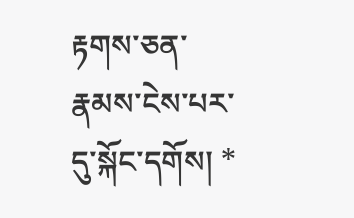རྟགས་ཅན་རྣམས་ངེས་པར་དུ་སྐོང་དགོས། *